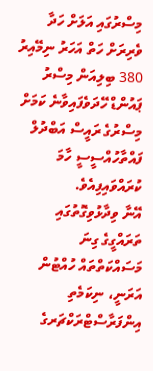މިސްރުގައި އަލަށް ހަދާ ވެރިރަށް ހަތް އަހަރު ނިމޭއިރު 380 ބިލިއަން މިސްރު ޕައުންޑް ހޭދަވެފައިވާނެ ކަމަށް މިސްރުގެ ރައީސް އަބްދުލް ފައްތާހުއްސީސީ ހާމަ ކުރައްވައިފިއެވެ.
އޭނާ ވިދާޅުވިގޮތުގައި ތަރައްގީގެ ގިނަ މަސައްކަތްތައް ހުއްޓުން އަރަނީ، ނިކަމެތި އިންފަރާސްޓްރަކްޗަރގެ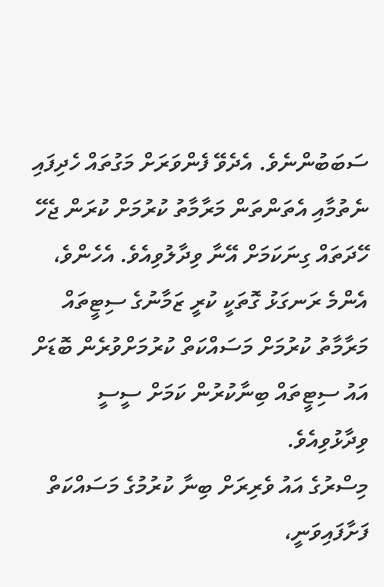ސަބަބުންނެވެ. އެދެވޭ ފެންވަރަށް މަގުތައް ހެދިފައި ނެތުމާއި އެތަންތަން މަރާމާތު ކުރުމަށް ކުރަން ޖެހޭ ހޭދަތައް ގިނަކަމަށް އޭނާ ވިދާލުވިއެވެ. އެހެންވެ، އެންމެ ރަނގަޅު ގޮތަކީ ކުރީ ޒަމާނުގެ ސިޓީތައް މަރާމާތު ކުރުމަށް މަސައްކަތް ކުރުމަށްވުރެން ބޮޑަށް އައު ސިޓީތައް ބިނާކުރުން ކަމަށް ސީސީ ވިދާޅުވިއެވެ.
މިސްރުގެ އައު ވެރިރަށް ބިނާ ކުރުމުގެ މަސައްކަތް ފަށާފައިވަނީ،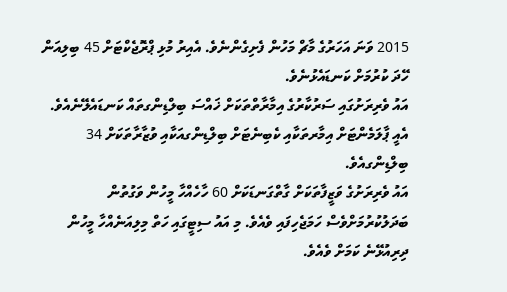2015 ވަނަ އަހަރުގެ މާޗް މަހުން ފެށިގެންނެވެ. އެއިރު މުޅި ޕްރޮޖެކްޓަށް 45 ބިލިއަން ހޭދަ ކުރުމަށް ކަނޑައެޅުނެވެ.
އައު ވެރިރަށުގައި ސަރުކާރުގެ އިމާރާތްތަކަށް ޚައްސަ ބިލްޑިންގތައް ކަނޑައެލޭނެއެވެ. އެއީ ޕާލަމެންޓަށް އިމާރތަކާއި ކެބިނެޓަށް ބިލްޑިންގއަކާއި ވުޒާރާތަކަށް 34 ބިލްޑިންގއެވެ.
އައު ވެރިރަށުގެ ވަޒީފާތަކަށް ގާތްގަނޑަކަށް 60 ހާހެއްހާ މީހުން ވަގުތުން ބަދަލުކުރުމަށްވެސް ހަމަޖެހިފައި ވެއެވެ. މި އައު ސިޓީގައި ހަތް މިލިއަނެއްހާ މީހުން ދިރިއުޅޭނެ ކަމަށް ވެއެވެ.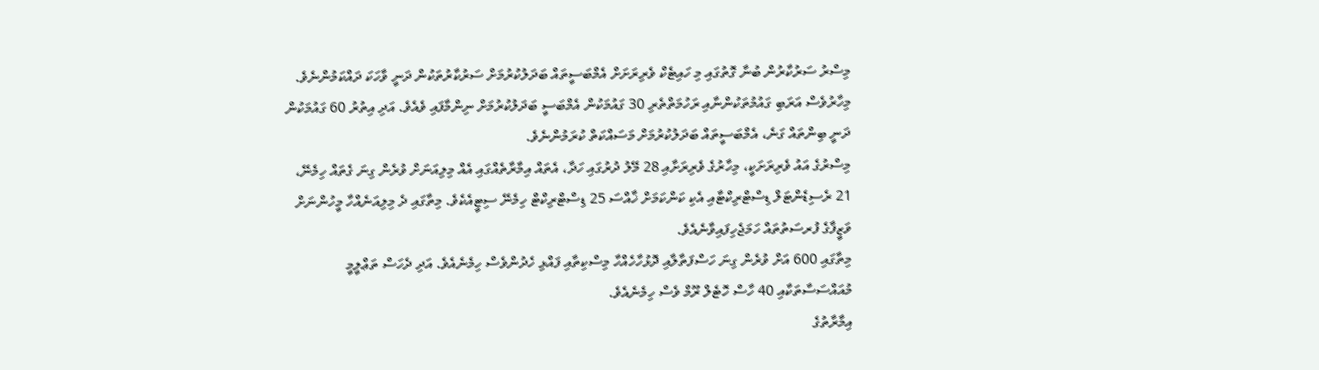މިސްރު ސަރުކާރުން ބުނާ ގޮތުގައި މި ހައިޓެކް ވެރިރަށަށް އެމްބަސީތައް ބަދަލުކުރުމަށް ސަރުކާރުތަކުން ދަނީ ވާހަކަ ދައްކަމުންނެވެ. މިހާރުވެސް އަރަބި ގައުމުތަކުންނާއި ރަހުމަތްތެރި 30 ގައުމަކުން އެމްބަސީ ބަދަލުކުރުމަށް ނިންމާފައި ވެއެވެ. އަދި އިތުރު 60 ގައުމަކުން ދަނީ ބިންތައް ގަނެ، އެމްބަސީތައް ބަދަލުކުރުމަށް މަސައްކަތް ކުރަމުންނެވެ.
މިސްރުގެ އައު ވެރިރަށަކީ، މިހާރުގެ ވެރިރަށާއި 28 މޭލު ދުރުގައި ހަދާ، އެތައް އިމާރާތެއްގައި އެއް މިލިއަނަށް ވުރެން ގިނަ ގެތައް ހިމެނޭ، 21 ރެސިޑެންޓަލް ޑިސްޓްރިކްޓާއި އެކި ކަންކަމަށް ޚާއްސަ 25 ޑިސްޓްރިކްޓް ހިމެނޭ ސިޓީއެކެވެ. މިތާގައި ދެ މިލިއަނެއްހާ މީހުންނަށް ވަޒީފާގެ ފުރސަތުތައް ހަމަޖެހިފައިވާނެއެވެ.
މިތާގައި 600 އަށް ވުރެން ގިނަ ހަސްފަތާލާއި ދޮޅުހާހެއްހާ މިސްކިތާއި ފައްޅި ހެދުންވެސް ހިމެނެއެވެ. އަދި ދެހަސް ތަޢްލީމީ މުއައްސަސާތަކާއި 40 ހާސް ހޮޓެލް ރޫމް ވެސް ހިމެނެއެވެ.
އިމާރާތުގެ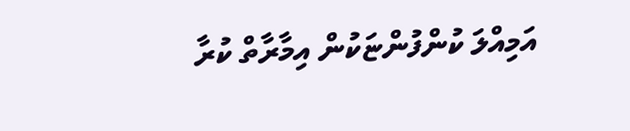އަމިއްލަ ކުންފުންޏަކުން އިމާރާތް ކުރާ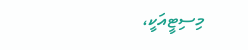މިސިޓީއަކީ،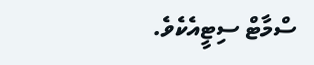ސްމާޓް ސިޓީއެކެވެ.